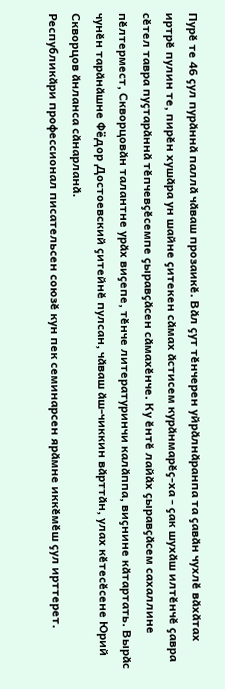Пурӗ те 46 ҫул пурӑннӑ паллӑ чӑваш прозаикӗ. Вӑл ҫут тӗнчерен уйрӑлнӑранпа та ҫавӑн чухлӗ вӑхӑтах иртрӗ пулин те, пирӗн хушӑра ун шайне ҫитекен сӑмах ӑстисем курӑнмарӗҫ-ха - ҫак шухӑш илтӗнчӗ ҫавра сӗтел тавра пуҫтарӑннӑ тӗпчевҫӗсемпе ҫыравҫӑсен сӑмахӗнче. Ку ӗнтӗ лайӑх ҫыравҫӑсем сахаллине пӗлтермест, Скворцовӑн талантне урӑх виҫепе, тӗнче литературинчи калӑппа, виҫнине кӑтартать. Вырӑс чунӗн тарӑнӑшне Фёдор Достоевский ҫитейнӗ пулсан, чӑваш ӑш-чиккин вӑрттӑн, улах кӗтесӗсене Юрий Скворцов ӑнланса сӑнарланӑ.
Республикӑри профессионал писательсен союзӗ кун пек семинарсен ярӑмне иккӗмӗш ҫул ирттерет.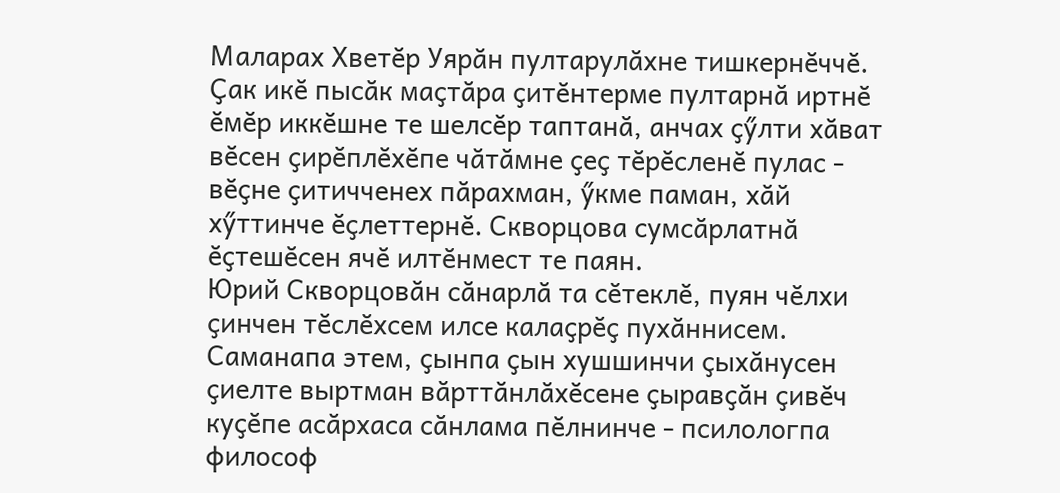Маларах Хветӗр Уярӑн пултарулӑхне тишкернӗччӗ. Ҫак икӗ пысӑк маҫтӑра ҫитӗнтерме пултарнӑ иртнӗ ӗмӗр иккӗшне те шелсӗр таптанӑ, анчах ҫӳлти хӑват вӗсен ҫирӗплӗхӗпе чӑтӑмне ҫеҫ тӗрӗсленӗ пулас - вӗҫне ҫитичченех пӑрахман, ӳкме паман, хӑй хӳттинче ӗҫлеттернӗ. Скворцова сумсӑрлатнӑ ӗҫтешӗсен ячӗ илтӗнмест те паян.
Юрий Скворцовӑн сӑнарлӑ та сӗтеклӗ, пуян чӗлхи ҫинчен тӗслӗхсем илсе калаҫрӗҫ пухӑннисем. Саманапа этем, ҫынпа ҫын хушшинчи ҫыхӑнусен ҫиелте выртман вӑрттӑнлӑхӗсене ҫыравҫӑн ҫивӗч куҫӗпе асӑрхаса сӑнлама пӗлнинче - псилологпа философ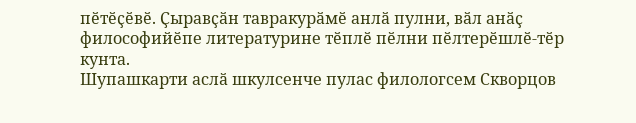пӗтӗҫӗвӗ. Ҫыравҫӑн тавракурӑмӗ анлӑ пулни, вӑл анӑҫ философийӗпе литературине тӗплӗ пӗлни пӗлтерӗшлӗ-тӗр кунта.
Шупашкарти аслӑ шкулсенче пулас филологсем Скворцов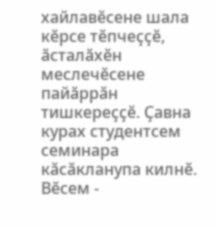хайлавӗсене шала кӗрсе тӗпчеҫҫӗ, ӑсталӑхӗн меслечӗсене пайӑррӑн тишкереҫҫӗ. Ҫавна курах студентсем семинара кӑсӑкланупа килнӗ. Вӗсем -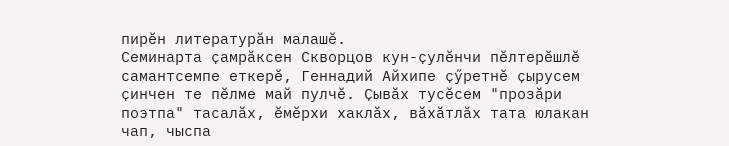пирӗн литературӑн малашӗ.
Семинарта ҫамрӑксен Скворцов кун-ҫулӗнчи пӗлтерӗшлӗ самантсемпе еткерӗ, Геннадий Айхипе ҫӳретнӗ ҫырусем ҫинчен те пӗлме май пулчӗ. Ҫывӑх тусӗсем "прозӑри поэтпа" тасалӑх, ӗмӗрхи хаклӑх, вӑхӑтлӑх тата юлакан чап, чыспа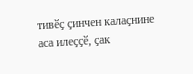тивӗҫ ҫинчен калаҫнине аса илеҫҫӗ, ҫак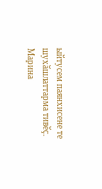ыйтусем паянхисене те шухӑшлаттарма тивӗҫ.
Марина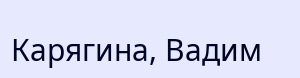Карягина, Вадим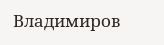Владимиров